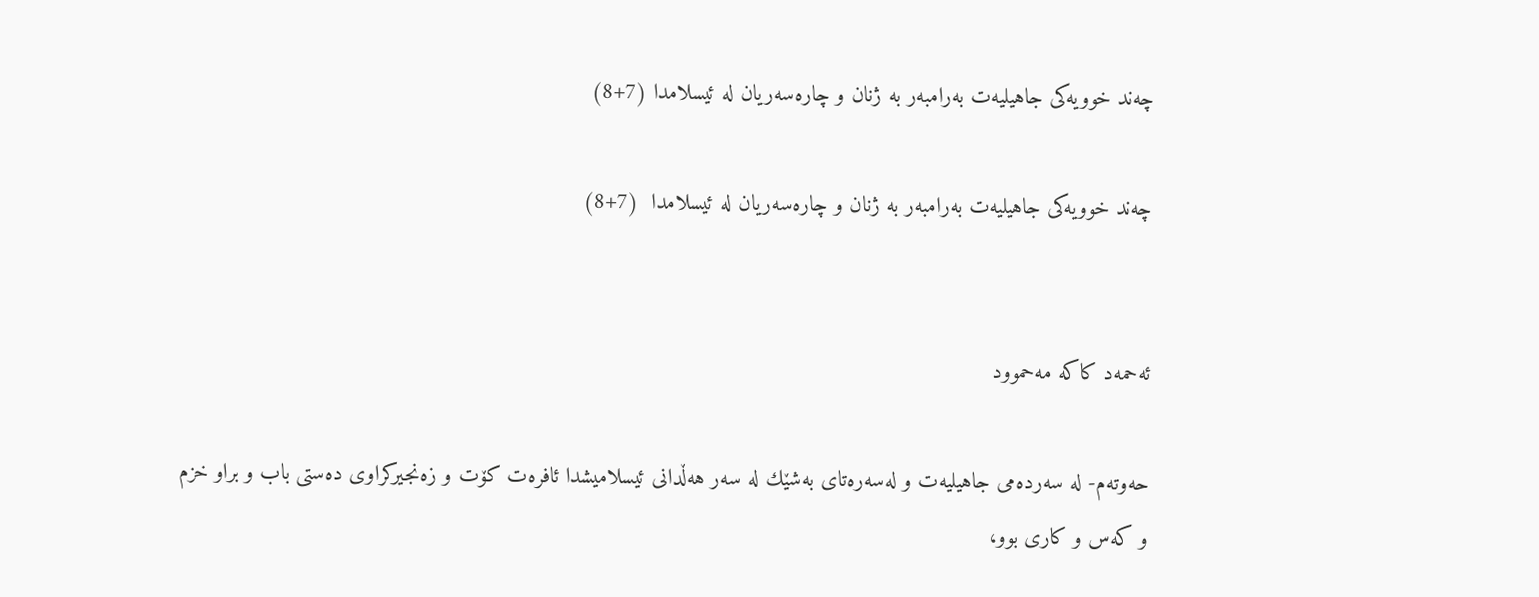چه‌ند خوویه‌كی‌ جاهیلیه‌ت به‌رامبه‌ر به‌ ژنان و چاره‌سه‌ریان له‌ ئیسلامدا (7+8)

چه‌ند خوویه‌كی‌ جاهیلیه‌ت به‌رامبه‌ر به‌ ژنان و چاره‌سه‌ریان له‌ ئیسلامدا  (7+8)


ئه‌حمه‌د كاكه‌ مه‌حموود

حه‌وته‌م- له‌ سه‌رده‌می‌ جاهیلیه‌ت و له‌سه‌ره‌تای‌ به‌شێك له‌ سه‌ر هه‌ڵدانی‌ ئیسلامیشدا ئافره‌ت كۆت و زه‌نجیركراوی‌ ده‌ستی‌ باب و براو خزم و كه‌س و كاری‌ بوو،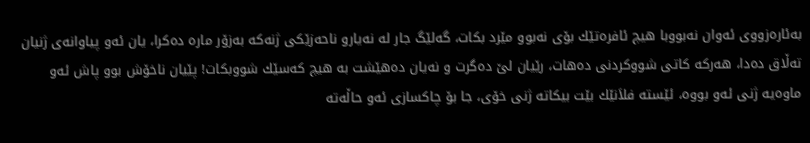به‌ئاره‌زووی‌ ئه‌وان نه‌بووبا هیچ ئافره‌تێك بۆی‌ نه‌بوو مێرد بكات، گه‌لێگ جار له‌ نه‌یارو ناحه‌زێكی‌ ژنه‌كه‌ به‌زۆر ماره‌ ده‌كرا، یان ئه‌و پیاوانه‌ی‌ ژنیان ته‌ڵاق ده‌دا، هه‌ركه‌ كاتی‌ شووكردنی‌ ده‌هات، رێیان لێ‌ ده‌گرت و نه‌یان ده‌هێشت به‌ هیچ كه‌سێك شووبكات! پێیان ناخۆش بوو پاش ئه‌و ماوه‌یه‌ ژنی‌ ئه‌و بووه‌، ئێسته‌ فلاَنێك بێت بیكاته‌ ژنی‌ خۆی‌، جا بۆ چاكسازی‌ ئه‌و حاڵه‌ته‌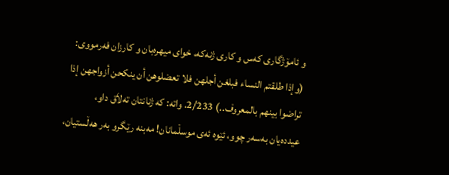و ئامۆژگاری‌ كه‌س و كاری‌ ژنه‌كه‌، خوای‌ میهره‌بان و كارزان فه‌رمووی‌: (وإذا طلقتم النسا‌ء فبلغن أجلهن فلا تعضلوهن أن ینكحن أزواجهن إذا تراضوا بینهم بالمعروف..) 2/233. واته‌: كه‌ ژنانتان ته‌لاَق داو، عیدده‌یان به‌سه‌ر چوو، ئێوه‌ ئه‌ی‌ موسڵمانان! مه‌بنه‌ رێگرو به‌ر هه‌ڵستیان،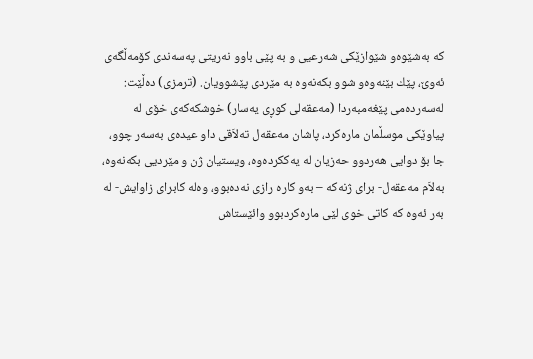كه‌ به‌شێوه‌و شێوازێكی‌ شه‌رعیی‌ و به‌ پێی‌ باوو نه‌ریتی‌ په‌سه‌ندی‌ كۆمه‌ڵگه‌ی‌ ئه‌وێ‌، پێك بێنه‌وه‌و شوو بكه‌نه‌وه‌ به‌ مێردی‌ پێشوویان. (ترمزی‌) ده‌ڵێت: له‌سه‌رده‌می‌ پێغه‌مبه‌ردا (مه‌عقه‌لی‌ كوڕی‌ یه‌سار) خوشكه‌كه‌ی‌ خۆی‌ له‌ پیاوێكی‌ موسڵمان ماره‌كرد، پاشان مه‌عقه‌ل ته‌لاَقی‌ داو عیده‌ی‌ به‌سه‌ر چوو، جا بۆ دوایی‌ هه‌ردوو حه‌زیان له‌ یه‌ككرده‌وه‌، ویستیان ژن و مێردیی‌ بكه‌نه‌وه‌، به‌لاَم مه‌عقه‌ل- برای‌ ژنه‌كه‌ – به‌و كاره‌ رازی‌ نه‌ده‌بوو، وه‌له‌ كابرای‌ زاوایش- له‌ به‌ر ئه‌وه‌ كه‌ كاتی‌ خوی‌ لێی‌ ماره‌كردبوو وائێستاش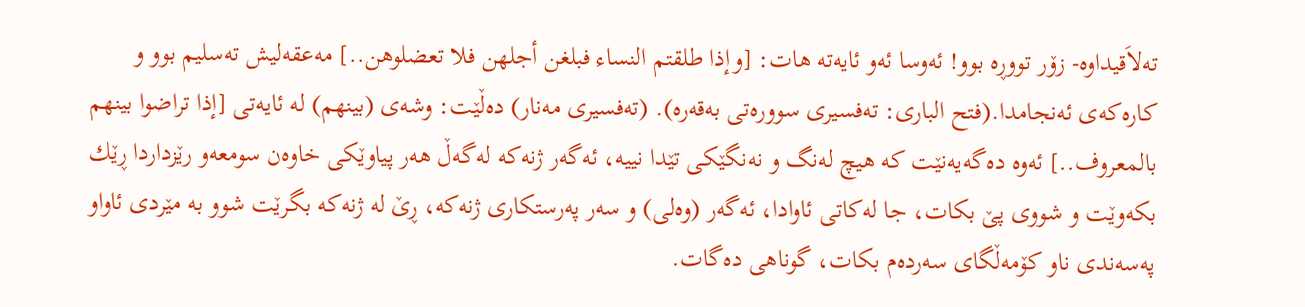ته‌لاَقیداوه‌- زۆر تووڕه‌ بوو! ئه‌وسا ئه‌و ئایه‌ته‌ هات: [وإذا طلقتم النسا‌ء فبلغن أجلهن فلا تعضلوهن..] مه‌عقه‌لیش ته‌سلیم بوو و كاره‌كه‌ی‌ ئه‌نجامدا.(فتح الباری‌: ته‌فسیری‌ سووره‌تی‌ به‌قه‌ره‌). (ته‌فسیری‌ مه‌نار) ده‌ڵێت: وشه‌ی‌ (بینهم) له‌ ئایه‌تی‌ [إذا تراضوا بینهم بالمعروف..] ئه‌وه‌ ده‌گه‌یه‌نێت كه‌ هیچ له‌نگ و نه‌نگێكی‌ تێدا نییه‌، ئه‌گه‌ر ژنه‌كه‌ له‌گه‌ڵ هه‌ر پیاوێكی‌ خاوه‌ن سومعه‌و رێزداردا ڕێك بكه‌وێت و شووی‌ پێ بكات، جا له‌كاتی ئاوادا، ئه‌گه‌ر (وه‌لی‌) و سه‌ر په‌رستكاری‌ ژنه‌كه‌، ڕێ له‌ ژنه‌كه‌ بگرێت شوو به‌ مێردی‌ ئاواو په‌سه‌ندی‌ ناو كۆمه‌ڵگای‌ سه‌رده‌م بكات، گوناهی‌ ده‌گات.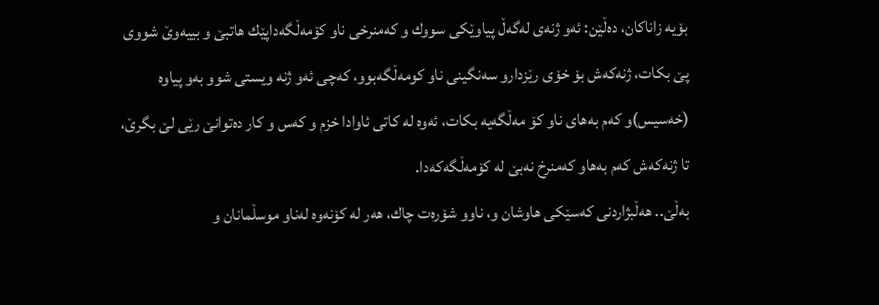بۆیه‌ زاناكان، ده‌ڵێن: ئه‌و ژنه‌ی‌ له‌گه‌ڵ پیاوێكی‌ سووك و كه‌منرخی‌ ناو كۆمه‌ڵگه‌داپێك هاتبێ و بییه‌وێ‌ شووی‌ پێ بكات، ژنه‌كه‌ش بۆ خۆی‌ رێزدارو سه‌نگینی‌ ناو كومه‌ڵگه‌بوو، كه‌چی‌ ئه‌و ژنه‌ ویستی‌ شوو به‌و پیاوه‌ (خه‌سیس)و كه‌م به‌های‌ ناو كۆ مه‌ڵگه‌یه‌ بكات، ئه‌وه‌ له‌ كاتی‌ ئاوادا خزم و كه‌س و كار ده‌توانێ‌ رێی‌ لێ‌ بگرێ‌، تا ژنه‌كه‌ش كه‌م به‌هاو كه‌منرخ نه‌بێ‌ له‌ كۆمه‌ڵگه‌كه‌دا.
به‌ڵێ‌.. هه‌ڵبژاردنی‌ كه‌سێكی‌ هاوشان و، ناوو شۆره‌ت چاك، هه‌ر له‌ كۆنه‌وه‌ له‌ناو موسڵمانان و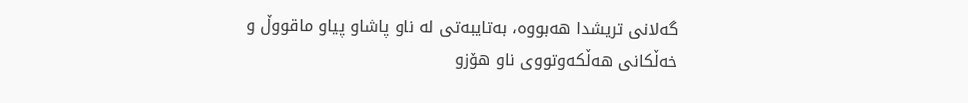گه‌لانی‌ تریشدا هه‌بووه‌، به‌تایبه‌تی‌ له‌ ناو پاشاو پیاو ماقووڵ و خه‌ڵكانی‌ هه‌ڵكه‌وتووی‌ ناو هۆزو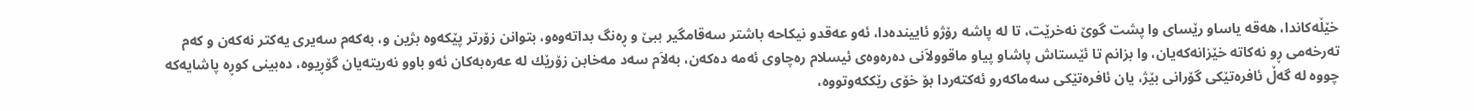خێڵه‌كاندا، هه‌قه‌ یاساو رێسای‌ وا پشت گوێ‌ نه‌خرێت، تا له‌ پاشه‌ رۆژو ئایینده‌دا، ئه‌و عه‌قدو نیكاحه‌ باشتر سه‌قامگیر ببێ‌ و ڕه‌نگ بداته‌وه‌و، بتوانن زۆرتر پێكه‌وه‌ بژین و، به‌كه‌م سه‌یری‌ یه‌كتر نه‌كه‌ن و كه‌م ته‌رخه‌می‌ ڕو نه‌كاته‌ خێزانه‌كه‌یان، وا بزانم تا ئێستاش پاشاو پیاو ماقوولاَنی‌ ده‌ره‌وه‌ی‌ ئیسلام ره‌چاوی‌ ئه‌مه‌ ده‌كه‌ن، به‌لاَم سه‌د مه‌خابن زۆرێك له‌ عه‌ره‌به‌كان ئه‌و باوو نه‌ریته‌یان گۆڕیوه‌، ده‌بینی‌ كوڕه‌ پاشایه‌كه‌ چووه‌ له‌ گه‌ڵ ئافره‌تێكی‌ گۆرانی‌ بێژ، یان ئافره‌تێكی‌ سه‌ماكه‌رو ئه‌كته‌ردا بۆ خۆی‌ رێككه‌وتووه‌،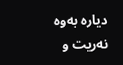دیاره‌ به‌وه‌ نه‌ریت و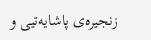زنجیره‌ی‌ پاشایه‌تیی‌ و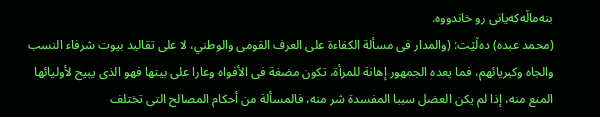بنه‌ماڵه‌كه‌یانی‌ رو خاندووه‌.
(محمد عبده‌) ده‌ڵێت: (والمدار فی‌ مسألة الكفا‌ءة علی‌ العرف القومی‌ والوطني، لا علی‌ تقالید بیوت شرفا‌ء النسب والجاه وكبریائهم، فما یعده الجمهور إهانة للمرأة، تكون مضغة فی‌ الأفواه وعارا علی‌ بیتها فهو الذی‌ یبیح لأولیائها المنع منه، إذا لم یكن العضل سببا المفسدة شر منه، فالمسألة من أحكام المصالح التی‌ تختلف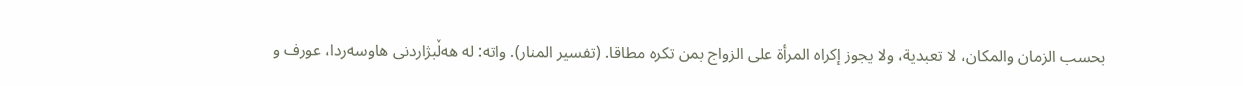بحسب الزمان والمكان، لا تعبدیة، ولا یجوز إكراه المرأة علی‌ الزواج بمن تكره مطاقا. (تفسیر المنار). واته‌: له‌ هه‌ڵبژاردنی‌ هاوسه‌ردا، عورف و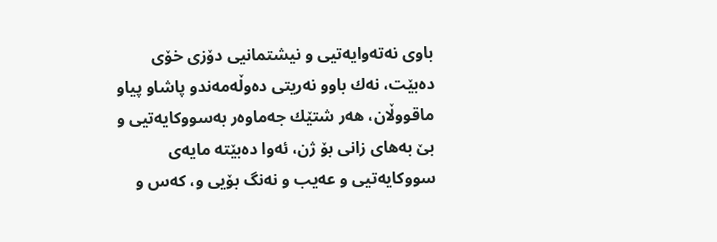باوی‌ نه‌ته‌وایه‌تیی‌ و نیشتمانیی‌ دۆزی‌ خۆی‌ ده‌بێت، نه‌ك باوو نه‌ریتی‌ ده‌وڵه‌مه‌ندو پاشاو پیاو ماقووڵان، هه‌ر شتێك جه‌ماوه‌ر به‌سووكایه‌تیی‌ و بێ به‌های‌ زانی‌ بۆ ژن، ئه‌وا ده‌بێته‌ مایه‌ی‌ سووكایه‌تیی‌ و عه‌یب و نه‌نگ بۆیی‌ و، كه‌س و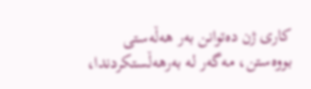كاری‌ ژن ده‌توانن به‌ر هه‌ڵه‌ستی‌ بووه‌ستن، مه‌گه‌ر له‌ به‌رهه‌ڵستكردندا،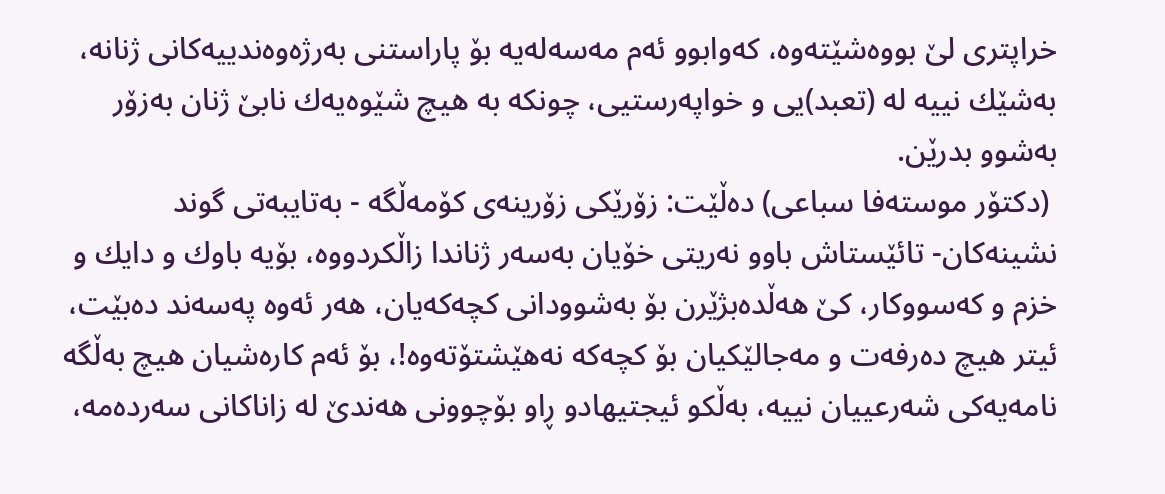خراپتری‌ لێ‌ بووه‌شێته‌وه‌، كه‌وابوو ئه‌م مه‌سه‌له‌یه‌ بۆ پاراستنی‌ به‌رژه‌وه‌ندییه‌كانی‌ ژنانه‌، به‌شێك نییه‌ له‌ (تعبد)یی‌ و خواپه‌رستیی‌، چونكه‌ به‌ هیچ شێوه‌یه‌ك نابێ‌ ژنان به‌زۆر به‌شوو بدرێن.
 (دكتۆر موسته‌فا سباعی‌) ده‌ڵێت: زۆرێكی‌ زۆرینه‌ی‌ كۆمه‌ڵگه‌ - به‌تایبه‌تی‌ گوند نشینه‌كان- تائێستاش باوو نه‌ریتی‌ خۆیان به‌سه‌ر ژناندا زاڵكردووه‌، بۆیه‌ باوك و دایك و خزم و كه‌سووكار، كێ‌ هه‌ڵده‌بژێرن بۆ به‌شوودانی‌ كچه‌كه‌یان، هه‌ر ئه‌وه‌ په‌سه‌ند ده‌بێت، ئیتر هیچ ده‌رفه‌ت و مه‌جالێكیان بۆ كچه‌كه‌ نه‌هێشتۆته‌وه‌!، بۆ ئه‌م كاره‌شیان هیچ به‌ڵگه‌ نامه‌یه‌كی‌ شه‌رعییان نییه‌، به‌ڵكو ئیجتیهادو ڕاو بۆچوونی‌ هه‌ندێ‌ له‌ زاناكانی‌ سه‌رده‌مه‌،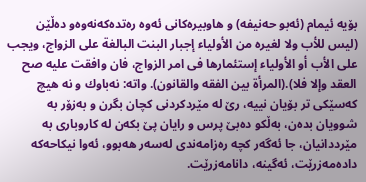بۆیه‌ ئیمام (ئه‌بو حه‌نیفه‌) و هاوبیره‌كانی‌ ئه‌وه‌ ره‌تده‌كه‌نه‌وه‌و ده‌ڵێن (لیس للأب ولا لغیره من الأولیا‌ء إجبار البنت البالغة علی‌ الزواج، ویجب علی‌ الأب أو الأولیا‌ء إستئمارها فی‌ امر الزواج، فان وافقت علیه صح العقد وإلا فلا).(المرأة بین الفقه والقانون). واته‌: نه‌باوك و نه‌ هیچ كه‌سێكی‌ تر بۆیان نییه‌، رێ‌ له‌ مێردكردنی‌ كچان بگرن و به‌زۆر به‌ شوویان بده‌ن، به‌ڵكو ده‌بێ‌ پرس و رایان پێ بكه‌ن له‌ كاروباری‌ به‌ مێرددانیان، جا ئه‌گه‌ر كچه‌ ره‌زامه‌ندی‌ له‌سه‌ر هه‌بوو، ئه‌وا نیكاحه‌كه‌ داده‌مه‌زرێت، ئه‌گینه‌، دانامه‌زرێت.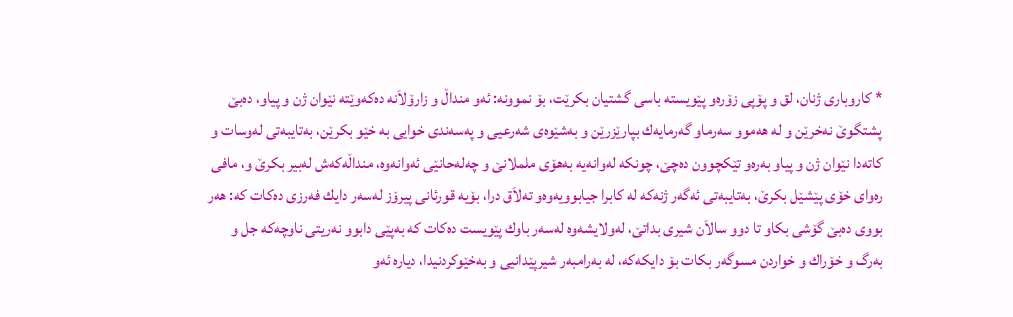* كاروباری‌ ژنان، لق و پۆپی‌ زۆره‌و پێویسته‌ باسی‌ گشتیان بكرێت، بۆ نموونه‌: ئه‌و منداڵ و زارۆلاَنه‌ ده‌كه‌وێته‌ نێوان ژن و پیاو، ده‌بێ‌ پشتگوێ‌ نه‌خرێن و له‌ هه‌موو سه‌رماو گه‌رمایه‌ك بپارێزرێن و به‌شێوه‌ی‌ شه‌رعیی‌ و په‌سه‌ندی‌ خوایی‌ به‌ خێو بكرێن، به‌تایبه‌تی‌ له‌وسات و كاته‌دا نێوان ژن و پیاو به‌ره‌و تێكچوون ده‌چێ‌، چونكه‌ له‌وانه‌یه‌ به‌هۆی‌ ململانێ‌ و چه‌له‌حانێی‌ ئه‌وانه‌وه‌، منداڵه‌كه‌ش له‌بیر بكرێ‌ و، مافی‌ ره‌وای‌ خۆی‌ پێشێل بكرێ‌، به‌تایبه‌تی‌ ئه‌گه‌ر ژنه‌كه‌ له‌ كابرا جیابوویه‌وه‌و ته‌لاَق درا، بۆیه‌ قورئانی‌ پیرۆز له‌سه‌ر دایك فه‌رزی‌ ده‌كات كه‌: هه‌ر بووی‌ ده‌بێ‌ گۆشی‌ بكاو تا دوو سالاَن شیری‌ بداتێ‌، له‌ولایشه‌وه‌ له‌سه‌ر باوك پێویست ده‌كات كه‌ به‌پێی‌ دابوو نه‌ریتی‌ ناوچه‌كه‌ جل و به‌رگ و خۆراك و خواردن مسوگه‌ر بكات بۆ دایكه‌كه‌، له‌ به‌رامبه‌ر شیرپێدانیی‌ و به‌خێوكردنیدا، دیاره‌ ئه‌و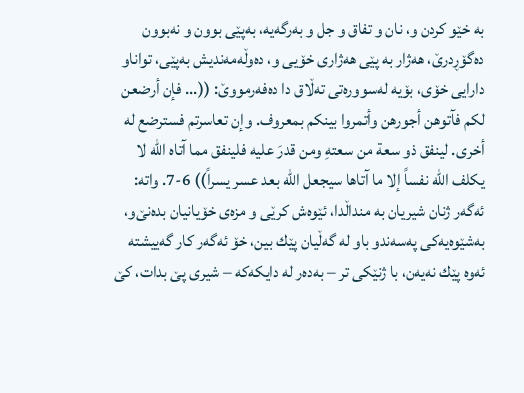به‌ خێو كردن و، نان و تفاق و جل و به‌رگه‌یه‌، به‌پێی‌ بوون و نه‌بوون ده‌گۆڕدرێ‌، هه‌ژار به‌ پێی‌ هه‌ژاری خۆیی و، ده‌وڵه‌مه‌ندیش به‌پێی‌، تواناو دارایی خۆی، بۆیه‌ له‌سووره‌تی‌ ته‌ڵاق دا ده‌فه‌رمووێ: ((... فإن أرضعن لكم فآتوهن أجورهن وأتمروا بینكم بمعروف. وإن تعاسرتم فسترضع له أخری‌. لینفق ذو سعة من سعتهِ ومن قدرَ علیه فلینفق مما آتاه الله لا یكلف الله نفساً إلا ما آتاها سیجعل الله بعد عسر یسراً)) 6-7. واته‌: ئه‌گه‌ر ژنان شیریان به‌ منداڵدا، ئێوه‌ش كرێی و مزه‌ی‌ خۆیانیان بده‌نێ‌و، به‌شێوه‌یه‌كی په‌سه‌ندو باو له‌ گه‌ڵیان پێك بین، خۆ ئه‌گه‌ر كار گه‌ییشته‌ ئه‌وه‌ پێك نه‌یه‌ن، با ژنێكی تر – به‌ده‌ر له‌ دایكه‌كه‌ – شیری پێ بدات، كێ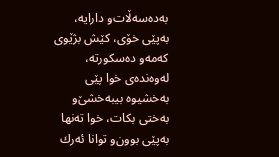به‌ده‌سه‌ڵات‌و دارایه‌، به‌پێی خۆی، كێش بژێوی كه‌مه‌‌و ده‌سكورته‌، له‌وه‌نده‌ی خوا پێی به‌خشیوه‌ بیبه‌خشێ‌و به‌ختی‌ بكات، خوا ته‌نها به‌پێی بوون‌و توانا ئه‌رك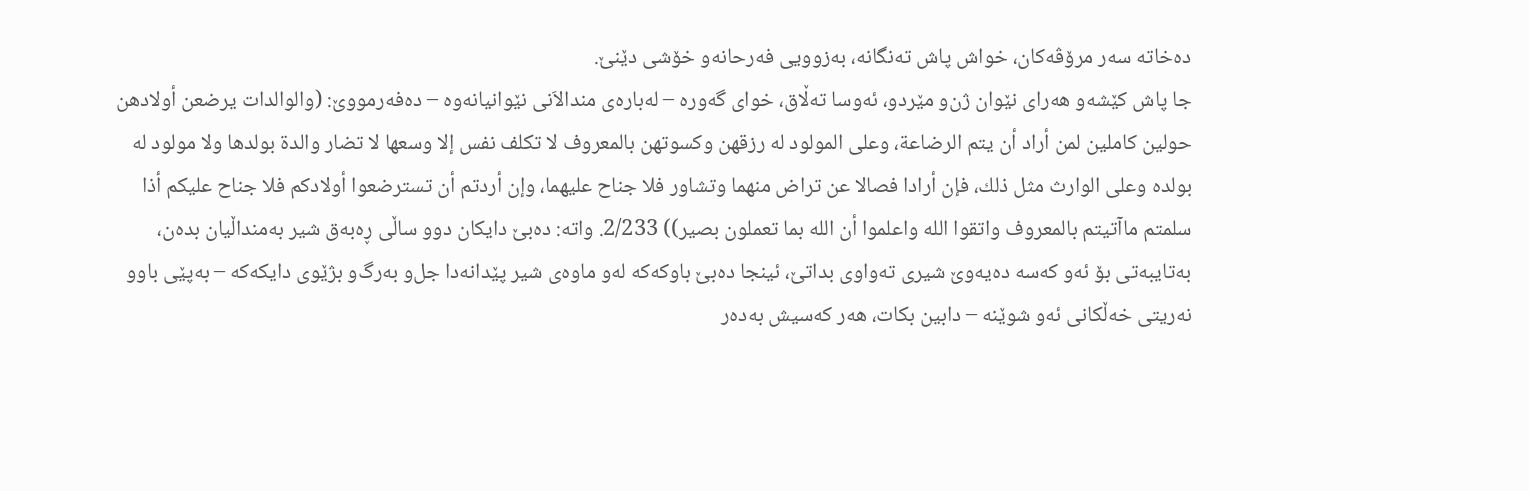ده‌خاته‌ سه‌ر مرۆڤه‌كان، خواش پاش ته‌نگانه‌، به‌زوویی فه‌رحانه‌و خۆشی دێنێ.
جا پاش كێشه‌و هه‌رای نێوان ژن‌و مێرد‌و، ئه‌وسا ته‌ڵاق، خوای گه‌وره‌ – له‌باره‌ی مندالاَنی نێوانیانه‌وه‌ – ده‌فه‌رمووێ: (والوالدات یرضعن أولادهن حولین كاملین لمن أراد أن یتم الرضاعة، وعلی‌ المولود له رزقهن وكسوتهن بالمعروف لا تكلف نفس إلا وسعها لا تضار والدة بولدها ولا مولود له بولده وعلی‌ الوارث مثل ذلك، فإن أرادا فصالا عن تراض منهما وتشاور فلا جناح علیهما، وإن أردتم أن تسترضعوا أولادكم فلا جناح علیكم أذا سلمتم ماآتیتم بالمعروف واتقوا الله واعلموا أن الله بما تعملون بصیر)) 2/233. واته‌: ده‌بێ دایكان دوو ساڵی ڕه‌به‌ق شیر به‌منداڵیان بده‌ن، به‌تایبه‌تی بۆ ئه‌و كه‌سه‌ ده‌یه‌وێ شیری ته‌واوی بداتێ‌، ئینجا ده‌بێ باوكه‌كه‌ له‌و ماوه‌ی شیر پێدانه‌دا جل‌و به‌رگ‌و بژێوی دایكه‌كه‌ – به‌پێی باوو نه‌ریتی خه‌ڵكانی ئه‌و شوێنه‌ – دابین بكات، هه‌ر كه‌سیش به‌ده‌ر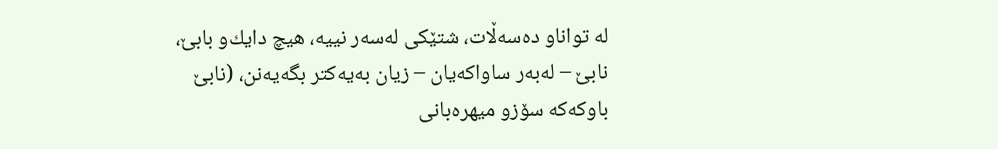له‌ تواناو ده‌سه‌ڵات، شتێكی‌ له‌سه‌ر نییه‌، هیچ دایك‌و بابێ، نابێ – له‌به‌ر ساواكه‌یان – زیان به‌یه‌كتر بگه‌یه‌نن، (نابێ باوكه‌كه‌ سۆزو میهره‌بانی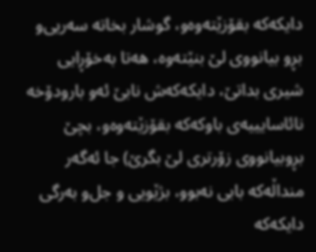دایكه‌كه‌ بقۆزێته‌وه‌‌و، گوشار بخاته‌ سه‌ریی‌و بڕو بیانووی لێ بنێته‌وه‌، هه‌تا به‌خۆڕایی شیری بداتێ، دایكه‌كه‌ش نابێ‌ ئه‌و بارودۆخه‌ نائاسایییه‌ی باوكه‌كه‌ بقۆزێته‌وه‌و، بچێ بڕوبیانووی زۆرتری لێ بگرێ) جا ئه‌گه‌ر منداڵه‌كه‌ بابی نه‌بوو، بژێویی ‌و جل‌و به‌رگی دایكه‌كه‌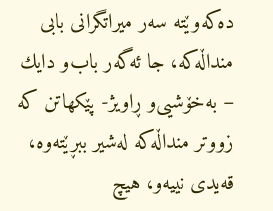ده‌كه‌وێته‌ سه‌ر میراتگرانی بابی منداڵه‌كه‌، جا ئه‌گه‌ر باب‌و دایك – به‌خۆشیی‌و ڕاویژ- پێكهاتن كه‌ زووتر منداڵه‌كه‌ له‌شیر ببڕێته‌وه‌، قه‌یدی نییه‌‌و، هیچ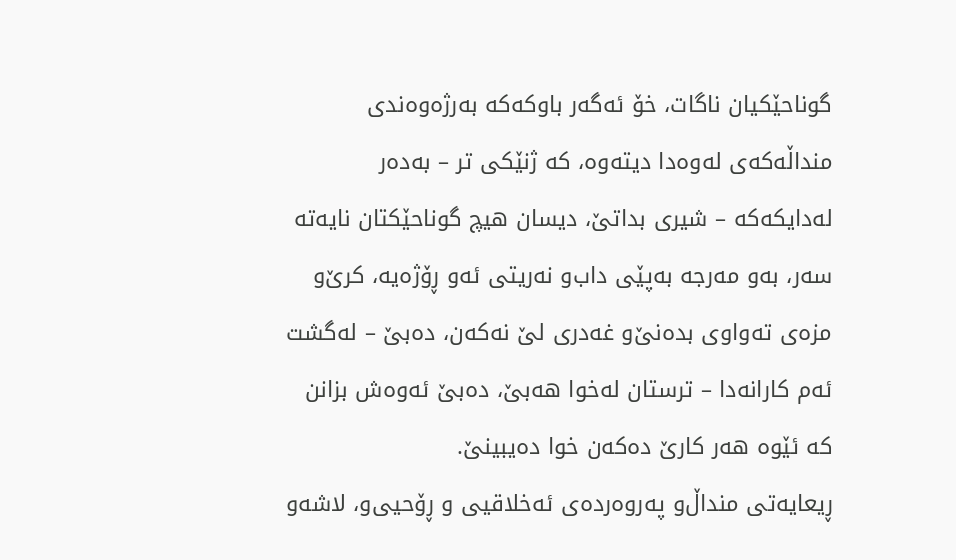گوناحێكیان ناگات، خۆ ئه‌گه‌ر باوكه‌كه‌ به‌رژه‌وه‌ندی منداڵه‌كه‌ی له‌وه‌دا دیته‌وه‌، كه‌ ژنێكی تر – به‌ده‌ر له‌دایكه‌كه‌ – شیری بداتێ، دیسان هیچ گوناحێكتان نایه‌ته‌ سه‌ر، به‌و مه‌رجه‌ به‌پێی داب‌و نه‌ریتی ئه‌و ڕۆژه‌یه‌، كرێ‌و مزه‌ی ته‌واوی بده‌نێ‌و غه‌دری لێ نه‌كه‌ن، ده‌بێ – له‌گشت ئه‌م كارانه‌دا – ترستان له‌خوا هه‌بێ، ده‌بێ ئه‌وه‌ش بزانن كه‌ ئێوه‌ هه‌ر كارێ ده‌كه‌ن خوا ده‌یبینێ.
ڕیعایه‌تی منداڵ‌‌و په‌روه‌رده‌ی ئه‌خلاقیی ‌و ڕۆحیی‌و، لاشه‌و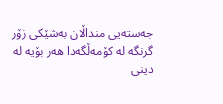جه‌سته‌یی منداڵان به‌شێكی زۆر گرنگه‌ له‌ كۆمه‌ڵگه‌دا هه‌ر بۆیه‌ له‌ دینی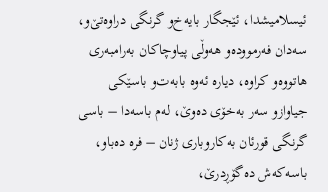ئیسلامیشدا، ئێجگار بایه‌خ‌و گرنگی دراوه‌تێ‌و، سه‌دان فه‌رمووده‌و هه‌وڵی پیاوچاكان به‌رامبه‌ری هاتووه‌و كراوه‌، دیاره‌ ئه‌وه‌ بابه‌ت‌و باسێكی جیاواز‌و سه‌ر به‌خۆی ده‌وێ، له‌م باسه‌دا – باسی گرنگی قورئان به‌كاروباری ژنان – فره‌ ده‌باو، باسه‌كه‌ش ده‌گۆڕدرێ،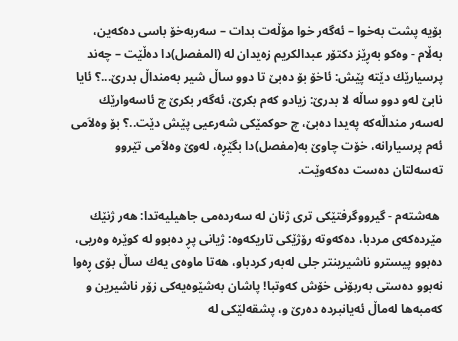بۆیه‌ پشت به‌خوا – ئه‌گه‌ر خوا مۆڵه‌ت بدات – سه‌ربه‌خۆ باسی ده‌كه‌ین، به‌ڵام - وه‌كو به‌ڕێز دكتۆر عبدالكریم زه‌یدان له‌ (المفصل)دا ده‌ڵێت – چه‌ند پرسیارێك دێته‌ پێش: ئاخۆ بۆ ده‌بێ تا دوو ساڵ شیر به‌منداڵ‌ بدرێ...؟ ئایا نابێ له‌و دوو ساڵه‌ لا بدرێ: زیاد‌و كه‌م بكرێ، ئه‌گه‌ر بكرێ چ ئاسه‌وارێك له‌سه‌ر منداڵه‌كه‌ په‌یدا ده‌بێ، چ حوكمێكی‌ شه‌رعیی‌ پێش دێت..؟ بۆ وه‌لاَمی‌ ئه‌م پرسیارانه‌، خۆت چاوێ‌ به‌(مفصل)دا بگێڕه‌، له‌وێ‌ وه‌لاَمی‌ تێروو ته‌سه‌لتان ده‌ست ده‌كه‌وێت.

 هه‌شته‌م - گیرووگرفتێكی‌ تری‌ ژنان له‌ سه‌رده‌می‌ جاهیلیه‌تدا: هه‌ر ژنێك مێرده‌كه‌ی‌ مردبا، ده‌كه‌وته‌ رۆژێكی‌ تاریكه‌وه‌: ژیانی‌ پڕ ده‌بوو له‌ كوێره‌ وه‌ریی‌، ده‌بوو پیسترو ناشیرینتر جلی له‌به‌ر كردباو، هه‌تا ماوه‌ی‌ یه‌ك ساڵ بۆی‌ ڕه‌وا نه‌بوو ده‌ستی‌ به‌ربۆنی‌ خۆش كه‌وتبا! پاشان به‌شێوه‌یه‌كی‌ زۆر ناشیرین و كه‌مبه‌ها له‌ماڵ ئه‌یانبرده‌ ده‌رێ‌ و، پشقه‌لێكی‌ له‌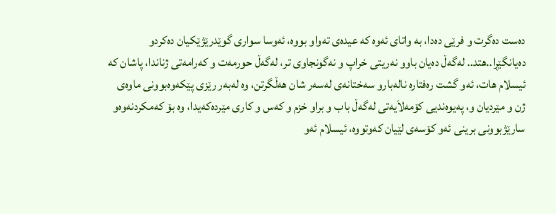ده‌ست ده‌گرت و فرێی‌ ده‌دا، به‌ واتای‌ ئه‌وه‌ كه‌ عیده‌ی‌ ته‌واو بووه‌، ئه‌وسا سواری‌ گوێدرێژێكیان ده‌كردو ده‌یانگێڕا..هتد.. له‌گه‌ڵ ده‌یان باوو نه‌ریتی‌ خراپ و نه‌گونجاوی‌ تر، له‌گه‌ڵ حورمه‌ت و كه‌رامه‌تی‌ ژناندا، پاشان كه‌ ئیسلام هات، ئه‌و گشت ره‌فتاره‌ ناله‌بارو سه‌ختانه‌ی‌ له‌سه‌ر شان هه‌ڵگرتن، وه‌ له‌به‌ر رێزی‌ پێكه‌وه‌بوونی‌ ماوه‌ی‌ ژن و مێردیان و، په‌یوه‌ندیی‌ كۆمه‌لاَیه‌تی‌ له‌گه‌ڵ باب و براو خزم و كه‌س و كاری‌ مێرده‌كه‌یدا، وه‌ بۆ كه‌مكردنه‌وه‌و سارێژبوونی‌ برینی‌ ئه‌و كۆسه‌ی‌ لێیان كه‌وتووه‌، ئیسلام ئه‌و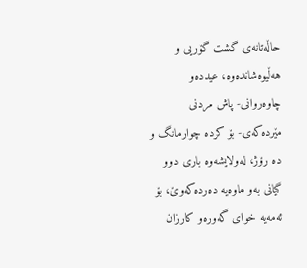حاڵه‌تانه‌ی‌ گشت گۆریی‌ و هه‌ڵیوه‌شانده‌وه‌، عیدده‌و چاوه‌روانی‌- پاش مردنی‌ مێرده‌كه‌ی‌- بۆ كرده‌ چوارمانگ و ده‌ رۆژ، له‌ولایشه‌وه‌ باری‌ دوو گیانی‌ به‌و ماوه‌یه‌ ده‌رده‌كه‌وێ‌، بۆ ئه‌مه‌یه‌ خوای‌ گه‌وره‌و كارزان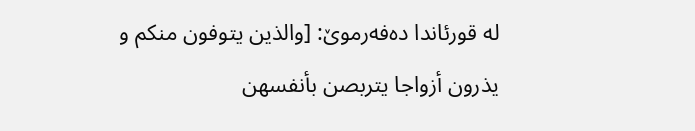له‌ قورئاندا ده‌فه‌رموێ‌: [والذین یتوفون منكم و یذرون أزواجا یتربصن بأنفسهن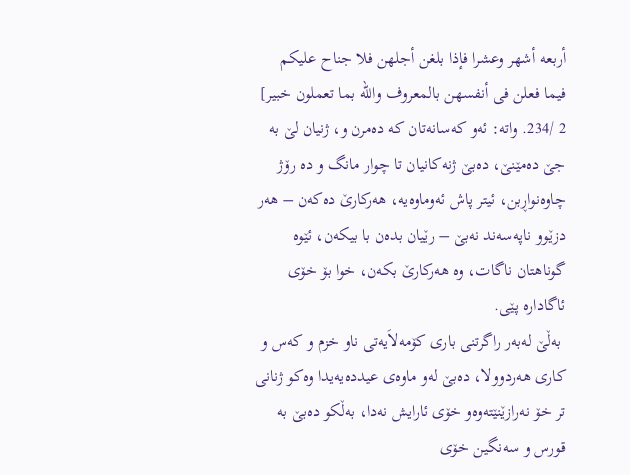أربعه‌ أشهر وعشرا فإذا بلغن أجلهن فلا جناح علیكم فیما فعلن فی‌ أنفسهن بالمعروف والله بما تعملون خبیر] 2 /234. واته‌: ئه‌و كه‌سانه‌تان كه‌ ده‌مرن و، ژنیان لێ‌ به‌ جێ‌ ده‌مێنێ‌، ده‌بێ‌ ژنه‌كانیان تا چوار مانگ و ده‌ رۆژ چاوه‌نواڕبن، ئیتر پاش ئه‌وماوه‌یه‌، هه‌ركارێ‌ ده‌كه‌ن – هه‌ر دزێوو ناپه‌سه‌ند نه‌بێ‌ – رێیان بده‌ن با بیكه‌ن، ئێوه‌ گوناهتان ناگات، وه‌ هه‌ركارێ‌ بكه‌ن، خوا بۆ خۆی‌ ئاگاداره‌ پێی‌.
 به‌ڵێ‌ له‌به‌ر راگرتنی‌ باری‌ كۆمه‌لاَیه‌تی‌ ناو خزم و كه‌س و كاری‌ هه‌ردوولا، ده‌بێ‌ له‌و ماوه‌ی عیدده‌یه‌یدا وه‌كو ژنانی‌ تر خۆ نه‌رازێنێته‌وه‌و خۆی‌ ئارایش نه‌دا، به‌ڵكو ده‌بێ‌ به‌ قورس و سه‌نگین خۆی‌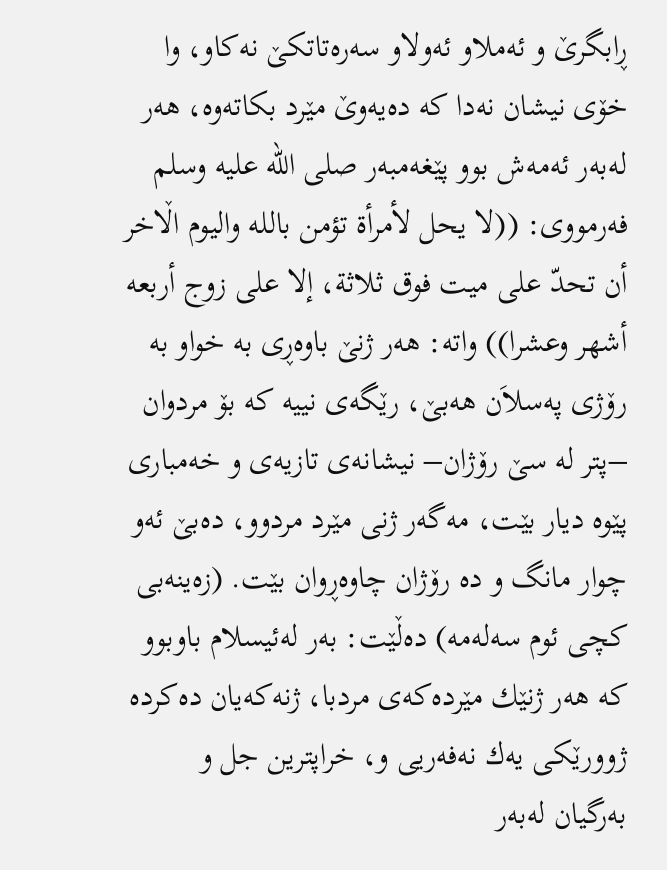ڕابگرێ‌ و ئه‌ملاو ئه‌ولاو سه‌ره‌تاتكێ‌ نه‌كاو، وا خۆی‌ نیشان نه‌دا كه‌ ده‌یه‌وێ‌ مێرد بكاته‌وه‌، هه‌ر له‌به‌ر ئه‌مه‌ش بوو پێغه‌مبه‌ر صلى الله عليه وسلم فه‌رمووی‌: ((لا یحل لأمرأة تؤمن بالله والیوم اڵاخر أن تحدّ علی‌ میت فوق ثلاثة، إلا علی‌ زوج أربعه‌ أشهر وعشرا)) واته‌: هه‌ر ژنێ‌ باوه‌ڕی‌ به‌ خواو به‌ رۆژی‌ په‌سلاَن هه‌بێ‌، رێگه‌ی‌ نییه‌ كه‌ بۆ مردوان –پتر له‌ سێ‌ رۆژان– نیشانه‌ی‌ تازیه‌ی‌ و خه‌مباری‌ پێوه‌ دیار بێت، مه‌گه‌ر ژنی‌ مێرد مردوو، ده‌بێ‌ ئه‌و چوار مانگ و ده‌ رۆژان چاوه‌ڕوان بێت. (زه‌ینه‌بی‌ كچی‌ ئوم سه‌له‌مه‌) ده‌ڵێت: به‌ر له‌ئیسلام باوبوو كه‌ هه‌ر ژنێك مێرده‌كه‌ی‌ مردبا، ژنه‌كه‌یان ده‌كرده‌ ژوورێكی‌ یه‌ك نه‌فه‌ریی‌ و، خراپترین جل و به‌رگیان له‌به‌ر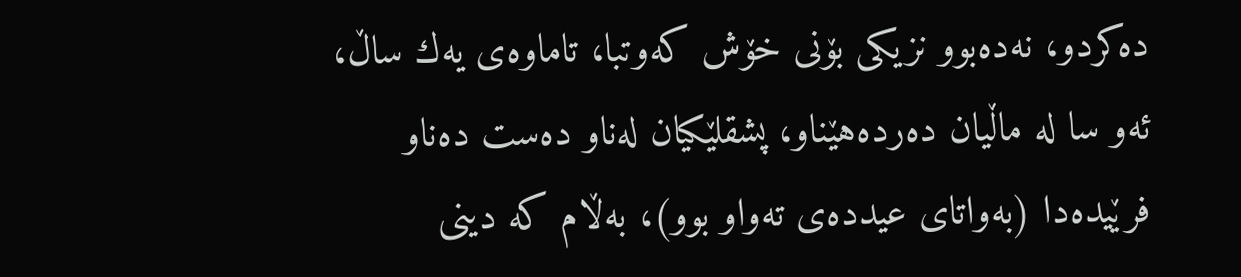ده‌كردو، نه‌ده‌بوو نزیكی‌ بۆنی‌ خۆش كه‌وتبا، تاماوه‌ی‌ یه‌ك ساڵ، ئه‌و سا له‌ ماڵیان ده‌رده‌هێناو، پشقلێكیان له‌ناو ده‌ست ده‌ناو فرێیده‌دا (به‌واتای‌ عیدده‌ی‌ ته‌واو بوو)، به‌ڵام كه‌ دینی‌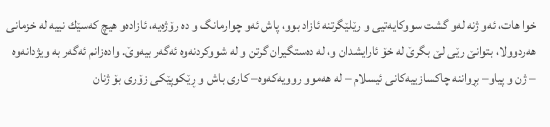خوا هات، ئه‌و ژنه‌ له‌و گشت سووكایه‌تیی‌ و رێلێگرتنه‌ ئازاد بوو، پاش ئه‌و چوارمانگ و ده‌ رۆژه‌یه‌، ئازاده‌و هیچ كه‌سێك نییه‌ له‌ خزمانی‌ هه‌ردوولا، بتوانێ‌ رێی‌ لێ‌ بگرێ‌ له‌ خۆ ئارایشدان و، له‌ ده‌ستگیران گرتن و له‌ شووكردنه‌وه‌ ئه‌گه‌ر بیه‌وێ‌. واده‌زانم ئه‌گه‌ر به‌ ویژدانه‌وه‌ – ژن و پیاو– بڕواننه‌ چاكسازییه‌كانی‌ ئیسلام – له‌ هه‌موو روویه‌كه‌وه‌– كاری‌ باش و ڕێكوپێكی‌ زۆری‌ بۆ ژنان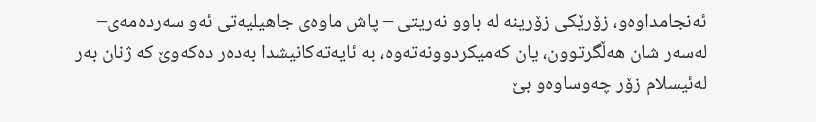ئه‌نجامداوه‌و، زۆرێكی‌ زۆرینه‌ له‌ باوو نه‌ریتی‌ – پاش ماوه‌ی‌ جاهیلیه‌تی‌ ئه‌و سه‌رده‌مه‌ی‌– له‌سه‌ر شان هه‌ڵگرتوون، یان كه‌میكردوونه‌ته‌وه‌، به‌ ئایه‌ته‌كانیشدا به‌ده‌ر ده‌كه‌وێ‌ كه‌ ژنان به‌ر له‌ئیسلام زۆر چه‌وساوه‌و بێ‌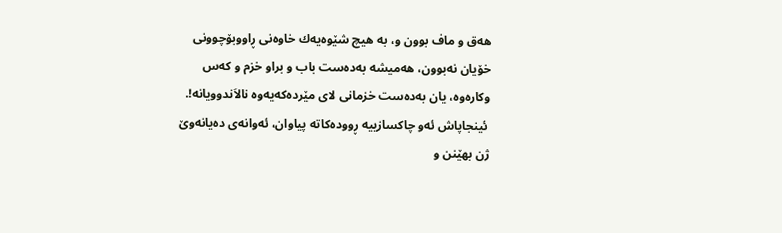هه‌ق و ماف بوون و، به‌ هیچ شێوه‌یه‌ك خاوه‌نی‌ ڕاووبۆچوونی‌ خۆیان نه‌بوون، هه‌میشه‌ به‌ده‌ست باب و براو خزم و كه‌س وكاره‌وه‌، یان به‌ده‌ست خزمانی‌ لای‌ مێرده‌كه‌یه‌وه‌ نالاَندوویانه‌!.
 ئینجاپاش ئه‌و چاكسازییه‌ ڕووده‌كاته‌ پیاوان، ئه‌وانه‌ی‌ ده‌یانه‌وێ‌ ژن بهێنن و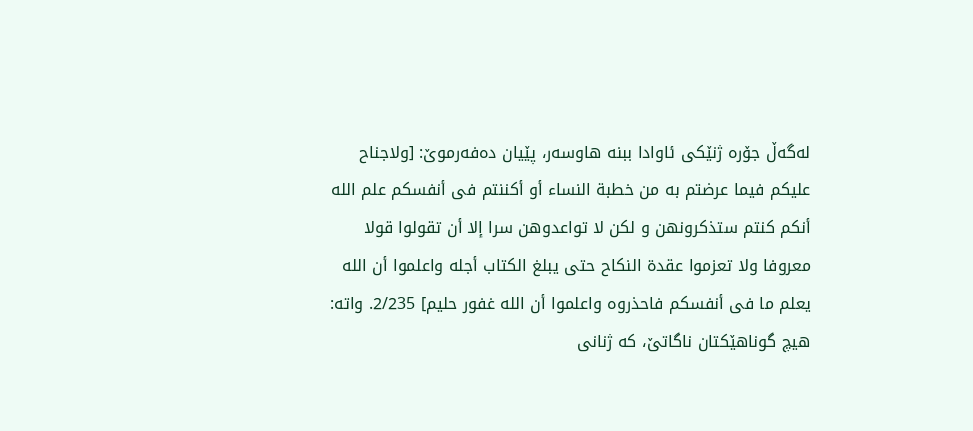له‌گه‌ڵ جۆره‌ ژنێكی‌ ئاوادا ببنه‌ هاوسه‌ر، پێیان ده‌فه‌رموێ‌: [ولاجناح علیكم فیما عرضتم به من خطبة النسا‌ء أو أكننتم فی‌ أنفسكم علم الله أنكم كنتم ستذكرونهن و لكن لا تواعدوهن سرا إلا أن تقولوا قولا معروفا ولا تعزموا عقدة النكاح حتی‌ یبلغ الكتاب أجله واعلموا أن الله یعلم ما فی‌ أنفسكم فاحذروه واعلموا أن الله غفور حلیم] 2/235. واته‌: هیچ گوناهێكتان ناگاتێ‌، كه‌ ژنانی‌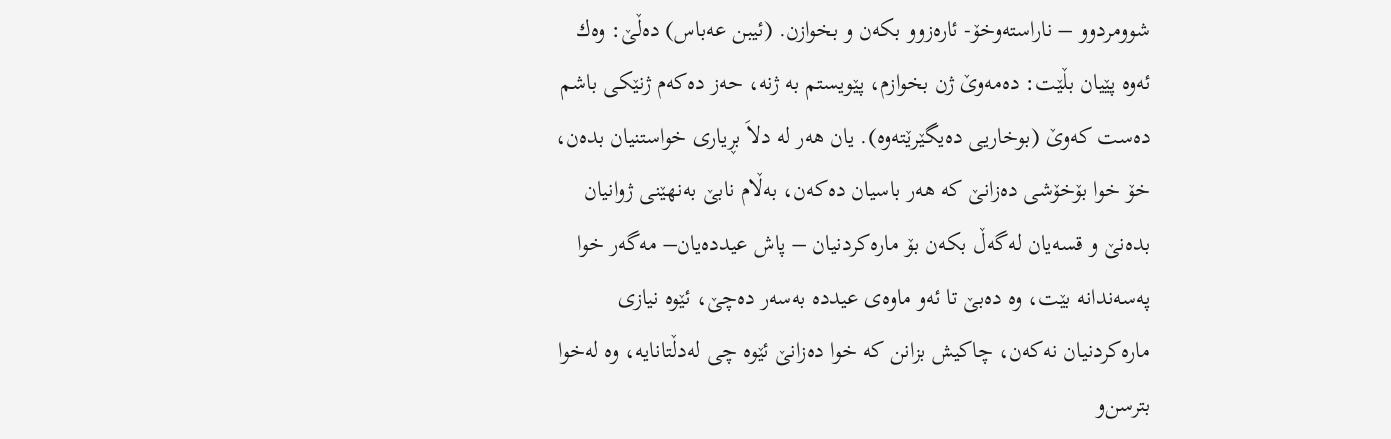شوومردوو – ناراسته‌وخۆ- ئاره‌زوو بكه‌ن و بخوازن. (ئیبن عه‌باس) ده‌ڵێ‌: وه‌ك ئه‌وه‌ پێیان بڵێت: ده‌مه‌وێ‌ ژن بخوازم، پێویستم به‌ ژنه‌، حه‌ز ده‌كه‌م ژنێكی‌ باشم ده‌ست كه‌وێ‌ (بوخاریی‌ ده‌یگێرێته‌وه‌). یان هه‌ر له‌ دلاَ بڕیاری‌ خواستنیان بده‌ن، خۆ خوا بۆخۆشی ده‌زانێ كه‌ هه‌ر باسیان ده‌كه‌ن، به‌ڵام نابێ به‌نهێنی ژوانیان بده‌نێ ‌و قسه‌یان له‌گه‌ڵ بكه‌ن بۆ ماره‌كردنیان – پاش عیدده‌یان– مه‌گه‌ر خوا په‌سه‌ندانه‌ بێت، وه‌ ده‌بێ‌ تا ئه‌و ماوه‌ی عیدده‌ به‌سه‌ر ده‌چێ، ئێوه‌ نیازی ماره‌كردنیان نه‌كه‌ن، چاكیش بزانن كه‌ خوا ده‌زانێ ئێوه‌ چی له‌دڵتانایه‌، وه‌ له‌خوا بترسن‌و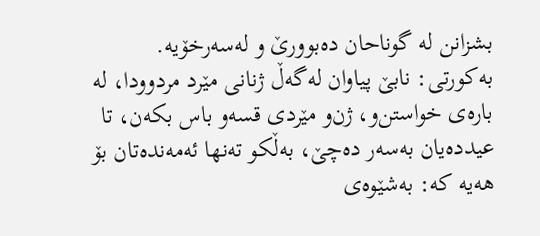بشزانن له‌ گوناحان ده‌بوورێ‌ و له‌سه‌رخۆیه‌.
به‌كورتی: نابێ پیاوان له‌گه‌ڵ‌ ژنانی مێرد مردوودا، له‌ باره‌ی‌ خواستن‌و، ژن‌و مێردی قسه‌و باس بكه‌ن، تا عیدده‌یان به‌سه‌ر ده‌چێ، به‌ڵكو ته‌نها ئه‌مه‌نده‌تان بۆ هه‌یه‌ كه‌: به‌شێوه‌ی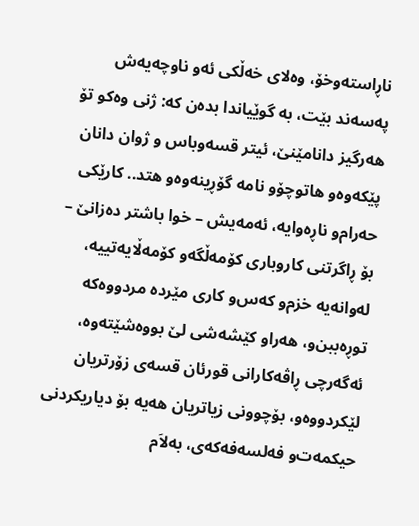ناڕاسته‌وخۆ، وه‌لای خه‌ڵكی ئه‌و ناوچه‌یه‌ش په‌سه‌ند بێت، به‌ گوێیاندا بده‌ن كه‌: ژنی وه‌كو تۆ هه‌رگیز دانامێنێ، ئیتر قسه‌وباس و ژوان دانان پێكه‌وه‌و هاتوچۆ‌و نامه‌ گۆڕینه‌وه‌و هتد.. كارێكی حه‌رام‌و ناڕه‌وایه‌، ئه‌مه‌یش – خوا باشتر ده‌زانێ – بۆ ڕاگرتنی كاروباری كۆمه‌ڵگه‌و كۆمه‌ڵایه‌تییه‌، له‌وانه‌یه‌ خزم‌و كه‌س‌و كاری مێرده‌ مردووه‌كه‌ توڕه‌ببن‌و، هه‌راو كێشه‌شی لێ بووه‌شێته‌وه‌، ئه‌گه‌رچی ڕاڤه‌كارانی قورئان قسه‌ی زۆرتریان لێكردووه‌و، بۆچوونی زیاتریان هه‌یه‌ بۆ دیاریكردنی حیكمه‌ت‌و فه‌لسه‌فه‌كه‌ی، به‌لاَم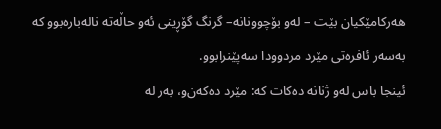هه‌ركامێكیان بێت – له‌و بۆچوونانه‌– گرنگ گۆڕینی ئه‌و حاڵه‌ته‌ ناله‌باره‌بوو كه‌ به‌سه‌ر ئافره‌تی مێرد مردوودا سه‌پێنرابوو.
ئینجا باس له‌و ژنانه‌ ده‌كات كه‌: مێرد ده‌كه‌ن‌و، به‌ر له‌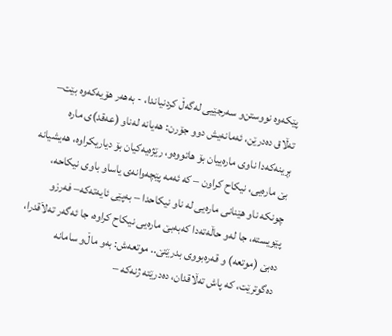پێكه‌وه‌ نووستن‌و سه‌رجێیی له‌گه‌ڵ‌ كردنیاندا، - به‌هه‌ر هۆیه‌كه‌وه‌ بێت– ته‌ڵاق ده‌درێن، ئه‌مانه‌یش دوو جۆرن: هه‌یانه‌ له‌ناو (عه‌قد)ی ماره‌ بڕینه‌كه‌دا ناوی ماره‌ییان بۆ هاتووه‌‌و، رێژه‌یه‌كیان بۆ دیاریكراوه‌، هه‌یشیانه‌ بێ ماره‌یی، نیكاح كراون – كه‌ ئه‌مه‌ پێچه‌وانه‌ی یاساو باوی نیكاحه‌، چونكه‌ ناو هێنانی ماره‌یی له‌ ناو نیكاحدا – به‌پێی ئایه‌ته‌كه‌– فه‌رزو پێویسته‌، جا له‌و حاڵه‌ته‌دا كه‌به‌بێ ماره‌یی نیكاح كراوه‌، جا ئه‌گه‌ر ته‌لاَقدرا، ده‌بێ (موتعه‌) و قه‌ره‌بووی بدرێتێ.. موتعه‌ش: به‌و ماڵ‌‌و سامانه‌ ده‌گوترێت، كه‌ پاش ته‌ڵاقدان، ده‌درێته‌ ژنه‌كه‌ –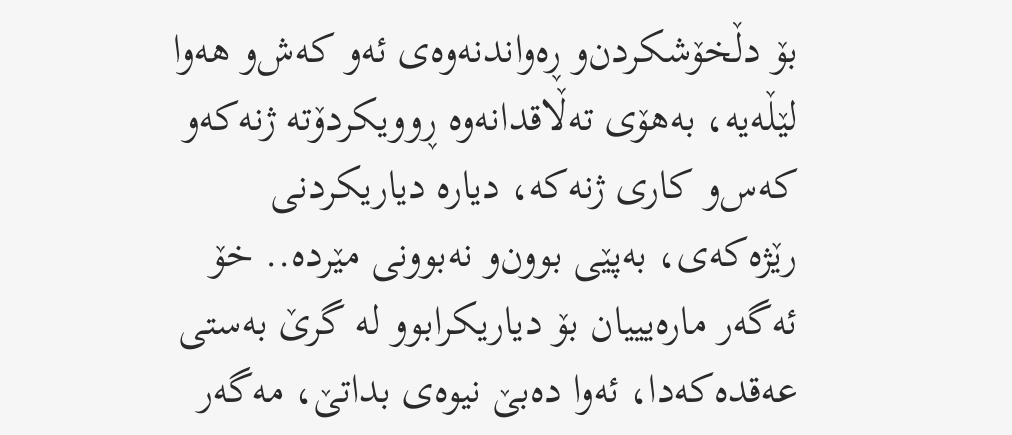بۆ دڵخۆشكردن‌و ڕه‌واندنه‌وه‌ی ئه‌و كه‌ش‌و هه‌وا لێڵه‌یه‌، به‌هۆی ته‌ڵاقدانه‌وه‌ ڕوویكردۆته‌ ژنه‌كه‌و كه‌س‌و كاری ژنه‌كه‌، دیاره‌ دیاریكردنی‌ رێژه‌كه‌ی‌، به‌پێی بوون‌و نه‌بوونی‌ مێرده‌.. خۆ ئه‌گه‌ر ماره‌یییان بۆ دیاریكرابوو له‌ گرێ به‌ستی عه‌قده‌كه‌دا، ئه‌وا ده‌بێ نیوه‌ی بداتێ، مه‌گه‌ر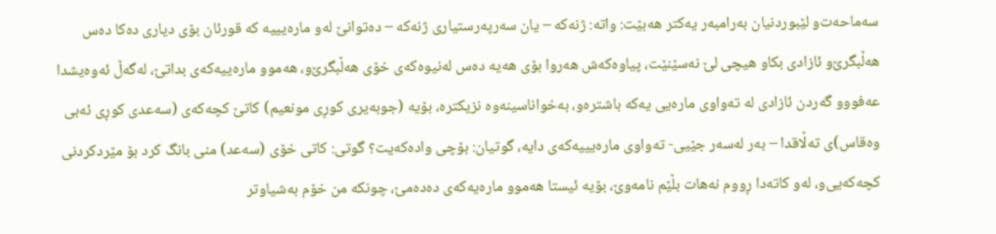سه‌ماحه‌ت‌و لێبوردنیان به‌رامبه‌ر یه‌كتر هه‌بێت: واته‌: ژنه‌كه‌ – یان سه‌رپه‌رستیاری ژنه‌كه‌ – ده‌توانێ له‌و ماره‌یییه‌ كه‌ قورئان بۆی دیاری ده‌كا ده‌س هه‌ڵبگرێ‌و ئازادی بكاو هیچی لێ نه‌سێنێت، پیاوه‌كه‌ش هه‌روا بۆی هه‌یه‌ ده‌س له‌نیوه‌كه‌ی خۆی هه‌ڵبگرێ‌و، هه‌موو ماره‌ییه‌كه‌ی بداتێ، له‌گه‌ڵ‌ ئه‌وه‌یشدا عه‌فووو گه‌ردن ئازادی له‌ ته‌واوی ماره‌یی یه‌كه‌ باشتره‌‌و، به‌خواناسینه‌وه‌ نزیكتره‌، بۆیه‌ (جوبه‌یری كوڕی مونعیم) كاتێ كچه‌كه‌ی (سه‌عدی كوڕی ئه‌بی وه‌قاس)ی ته‌ڵاقدا – به‌ر له‌سه‌ر جێیی- ته‌واوی ماره‌یییه‌كه‌ی دایه‌، گوتیان: بۆچی واده‌كه‌یت؟ گوتی: كاتی خۆی (سه‌عد) منی بانگ كرد بۆ مێردكردنی كچه‌كه‌یی‌و، له‌و كاته‌دا ڕووم نه‌هات بڵێم نامه‌وێ، بۆیه‌ ئیستا هه‌موو ماره‌یه‌كه‌ی ده‌ده‌مێ، چونكه‌ من خۆم به‌شیاوتر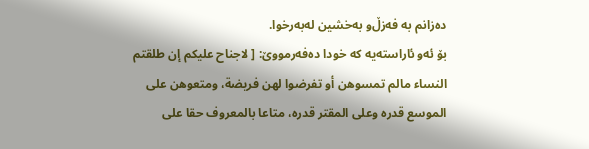ده‌زانم به‌ فه‌زڵ‌و به‌خشین له‌به‌رخوا.
بۆ ئه‌و ئاراسته‌یه‌ كه‌ خودا ده‌فه‌رمووێ: [ لاجناح علیكم إن طلقتم النسا‌ء مالم تمسوهن أو تفرضوا لهن فریضة، ومتعوهن علی‌ الموسع قدره وعلی‌ المقتر قدره، متاعا بالمعروف حقا علی‌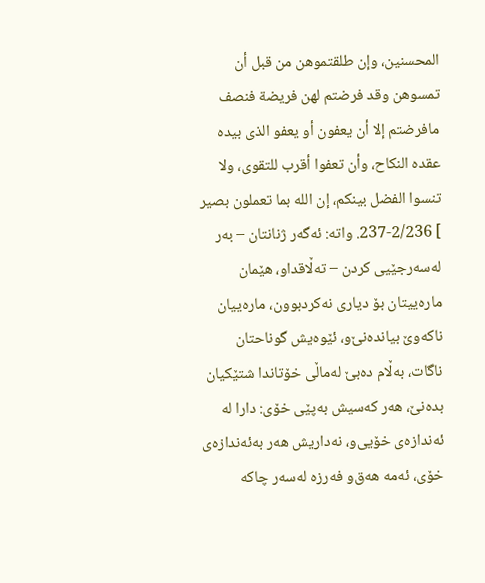المحسنین، وإن طلقتموهن من قبل أن تمسوهن وقد فرضتم لهن فریضة فنصف مافرضتم إلا أن یعفون أو یعفو الذی‌ بیده عقده‌ النكاح، وأن تعفوا أقرب للتقوی‌، ولا تنسوا الفضل بینكم، إن الله بما تعملون بصیر ] 2/236-237. واته‌: ئه‌گه‌ر ژنانتان – به‌ر له‌سه‌رجێیی كردن – ته‌ڵاقداو، هێمان ماره‌ییتان بۆ دیاری نه‌كردبوون، ماره‌ییان ناكه‌وێ بیانده‌نێ‌و، ئێوه‌یش گوناحتان ناگات، به‌ڵام ده‌بێ له‌ماڵی خۆتاندا شتێكیان بده‌نێ، هه‌ر كه‌سیش به‌پێی خۆی: دارا له‌ ئه‌ندازه‌ی خۆیی‌و، نه‌داریش هه‌ر به‌ئه‌ندازه‌ی خۆی، ئه‌مه‌ هه‌ق‌و فه‌رزه‌ له‌سه‌ر چاكه‌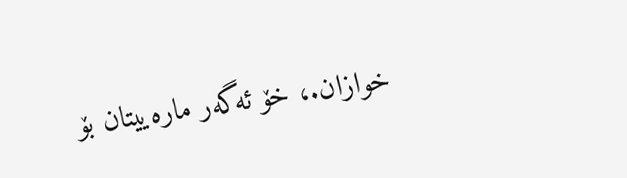خوازان.، خۆ ئه‌گه‌ر ماره‌ییتان بۆ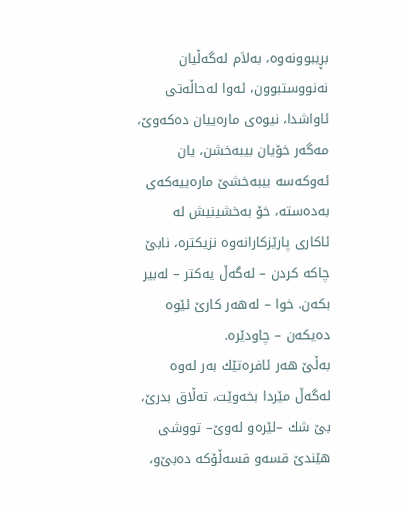بڕیبوونه‌وه‌، به‌لاَم له‌گه‌ڵیان نه‌نووستبوون، ئه‌وا له‌حاڵه‌تی ئاواشدا، نیوه‌ی ماره‌ییان ده‌كه‌وێ، مه‌گه‌ر خۆیان بیبه‌خشن، یان ئه‌وكه‌سه‌ بیبه‌خشێ‌ ماره‌ییه‌كه‌ی‌ به‌ده‌سته‌، خۆ به‌خشینیش له‌ ئاكاری پارێزكارانه‌وه‌ نزیكتره‌، نابێ‌ چاكه‌ كردن – له‌گه‌ڵ‌ یه‌كتر – له‌بیر بكه‌ن. خوا – له‌هه‌ر كارێ ئێوه‌ ده‌یكه‌ن – چاودێره‌.
به‌ڵێ هه‌ر ئافره‌تێك به‌ر له‌وه‌ له‌گه‌ڵ‌ مێردا بخه‌وێت، ته‌ڵاق بدرێ، بێ شك –لێره‌و له‌وێ– تووشی هێندێ قسه‌و قسه‌ڵۆكه‌ ده‌بێ‌و،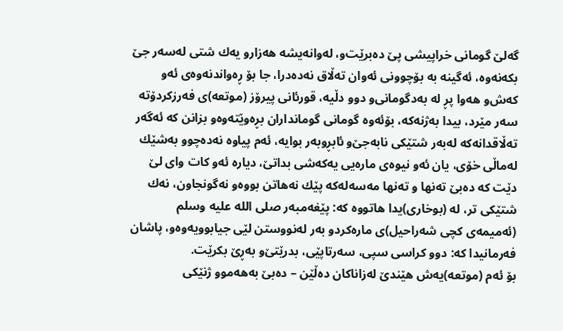گه‌لێ گومانی خراپیشی‌ پێ ده‌برێت‌و، له‌وانه‌یشه‌ هه‌زار‌و یه‌ك شتی له‌سه‌ر جێ بكه‌نه‌وه‌، ئه‌گینه‌ به‌ بۆچوونی‌ ئه‌وان ته‌ڵاق نه‌ده‌درا، جا بۆ ڕه‌واندنه‌وه‌ی ئه‌و كه‌ش‌و هه‌وا پڕ له‌ به‌دگومانی‌و دوو دڵیه‌، قورئانی پیرۆز (موتعه‌)ی فه‌رزكردۆته‌ سه‌ر مێرد، بیدا به‌ژنه‌كه‌، بۆئه‌وه‌ گومانی گومانداران بڕه‌وێته‌وه‌‌و بزانن كه‌ ئه‌گه‌ر ته‌ڵاقدانه‌كه‌ له‌به‌ر شتێكی نابه‌جێ‌و ئابڕوبه‌ر بوایه‌، ئه‌م پیاوه‌ نه‌ده‌چوو به‌شێك له‌ماڵی خۆی، یان ئه‌و نیوه‌ی‌ ماره‌یی یه‌كه‌شی بداتێ، دیاره‌ ئه‌و كات وای‌ لێ‌ دێت كه‌ ده‌بێ‌ ته‌نها و ته‌نها مه‌سه‌له‌كه‌ پێك نه‌هاتن بووه‌و نه‌گونجاون، نه‌ك شتێكی تر، له‌ (بوخاری)یدا هاتووه‌ كه‌: پێغه‌مبه‌ر صلى الله عليه وسلم (ئه‌میمه‌ی كچی شه‌راحیل)ی ماره‌كردو به‌ر له‌نووستن لێی جیابوویه‌وه‌و، پاشان فه‌رمانیدا كه‌: دوو كراسی سپی، سه‌رتاپێی، بدرێتێ‌و به‌ڕێ بكرێت.
بۆ ئه‌م (موتعه‌)یه‌ش هێندێ له‌زاناكان ده‌ڵێن – ده‌بێ به‌هه‌موو ژنێكی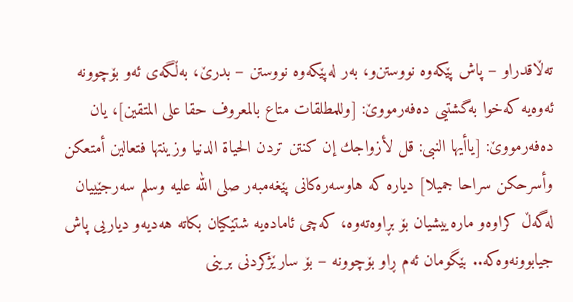ته‌ڵاقدراو – پاش پێكه‌وه‌ نووستن‌و، به‌ر له‌پێكه‌وه‌ نووستن – بدرێ، به‌ڵگه‌ی ئه‌و بۆچوونه‌ ئه‌وه‌یه‌ كه‌خوا به‌گشتیی ده‌فه‌رمووێ: [وللمطلقات متاع بالمعروف حقا علی‌ المتقین]، یان ده‌فه‌رمووێ: [یاأیها النبی‌: قل لأزواجك إن كنتن تردن الحیاة الدنیا وزینتها فتعالین أمتعكن وأسرحكن سراحا جمیلا] دیاره‌ كه‌ هاوسه‌ره‌كانی پێغه‌مبه‌ر صلى الله عليه وسلم سه‌رجێییان له‌گه‌ڵ كراوه‌و ماره‌ییشیان بۆ بڕاوه‌ته‌وه‌، كه‌چی‌ ئاماده‌یه‌ شتێكیان بكاته‌ هه‌دیه‌و دیاریی‌ پاش جیابوونه‌وه‌كه‌.. بێگومان ئه‌م ڕاو بۆچوونه‌ – بۆ سارێژكردنی برینی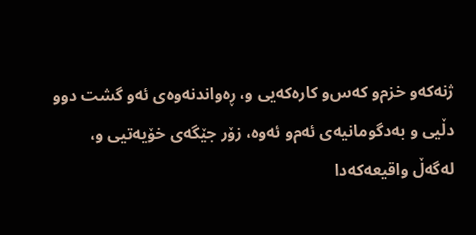ژنه‌كه‌و خزم‌و كه‌س‌و كاره‌كه‌یی‌ و، ڕه‌واندنه‌وه‌ی ئه‌و گشت دوو دڵیی‌ و به‌دگومانیه‌ی ئه‌م‌و ئه‌وه‌، زۆر جێگه‌ی خۆیه‌تیی‌ و، له‌گه‌ڵ‌ واقیعه‌كه‌دا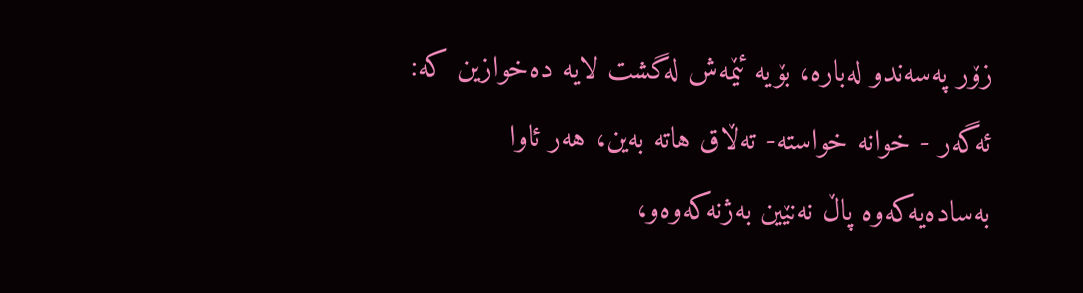زۆر په‌سه‌ند‌و له‌باره‌، بۆیه‌ ئێمه‌ش له‌گشت لایه‌ ده‌خوازین كه‌: ئه‌گه‌ر - خوانه‌ خواسته‌- ته‌ڵاق هاته‌ به‌ین، هه‌ر ئاوا به‌ساده‌یه‌كه‌وه‌ پاڵ‌ نه‌نێین به‌ژنه‌كه‌وه‌و،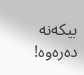بیكه‌نه‌ ده‌ره‌وه‌!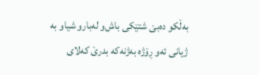به‌ڵكو ده‌بێ شتێكی باش‌و له‌بارو شیاو به‌ ژیانی‌ ئه‌و ڕۆژه‌ به‌ژنه‌كه‌ بدرێ كه‌لای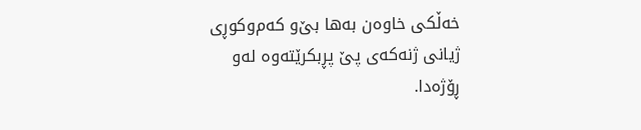خه‌ڵكی خاوه‌ن به‌ها بێ‌و كه‌م‌وكوڕی ژیانی ژنه‌كه‌ی پێ پڕبكرێته‌وه‌ له‌و ڕۆژه‌دا.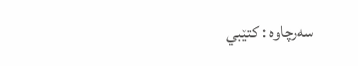سەرچاوە : كتێبي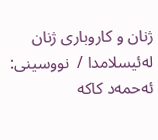ژنان و كاروبارى ژنان لەئيسلامدا /  نووسينى: ئەحمەد كاكە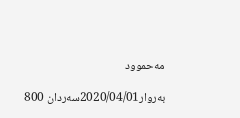مەحموود

بەروار2020/04/01سەردان 800